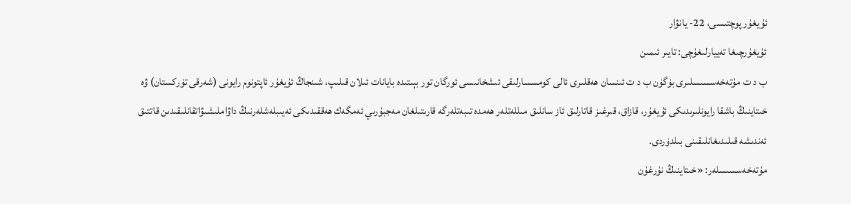ئۇيغۇر پوچتىسى، 22- يانۋار
ئۇيغۇرچىغا تەييارلىغۇچى: تايىر ئىمىن
ب د ت مۇتەخەسسىسلىرى بۈگۈن ب د ت ئىنسان ھەقلىرى ئالى كومسسارلىقى ئىشخانىسى ئورگان تور بېىتىدە بايانات ئىلان قىلىپ، شىنجاڭ ئۇيغۇر ئاپتونوم رايونى (شەرقى تۈركستان) ۋە خىتاينىڭ باشقا رايونلىرىدىكى ئۇيغۇر، قازاق، قىرغىز قاتارلىق ئاز سانلىق مىللەتلەر ھەمدە تىبەتلەرگە قارىتىلغان مەجبۇرىي ئەمگەك ھەققىدىكى ئەيىبلەشلەرنىڭ داۋاملىشىۋاتقانلىقىدىن قاتتىق ئەندىشە قىلىدىغانلىقىنى بىلدۈردى.
مۇتەخەسسىسلەر: «خىتاينىڭ نۇرغۇن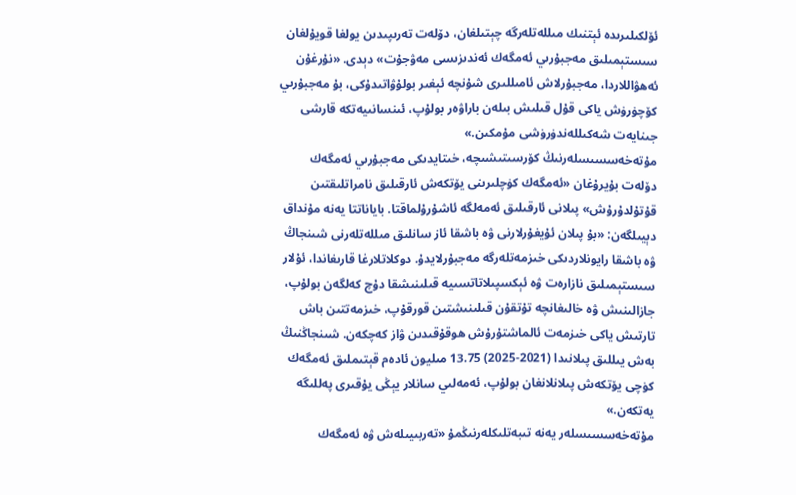ئۆلكىلىرىدە ئېتنىك مىللەتلەرگە چېتىلغان، دۆلەت تەرىپىدىن يولغا قويۇلغان سىستېمىلىق مەجبۇرىي ئەمگەك ئەندىزىسى مەۋجۇت» دېدى. «نۇرغۇن ئەھۋاللاردا، مەجبۇرلاش ئامىللىرى شۇنچە ئېغىر بولۇۋاتىدۇكى، بۇ مەجبۇرىي كۆچۈرۈش ياكى قۇل قىلىش بىلەن باراۋەر بولۇپ، ئىنسانىيەتكە قارشى جىنايەت شەكىللەندۈرۈشى مۇمكىن.»
مۇتەخەسسىسلەرنىڭ كۆرسىتىشىچە، خىتايدىكى مەجبۇرىي ئەمگەك دۆلەت بۇيرۇغان «ئەمگەك كۈچلىرىنى يۆتكەش ئارقىلىق نامراتلىقتىن قۇتۇلدۇرۇش» پىلانى ئارقىلىق ئەمەلگە ئاشۇرۇلماقتا. باياناتتا يەنە مۇنداق دېيىلگەن: «بۇ پىلان ئۇيغۇرلارنى ۋە باشقا ئاز سانلىق مىللەتلەرنى شىنجاڭ ۋە باشقا رايونلاردىكى خىزمەتلەرگە مەجبۇرلايدۇ. دوكلاتلارغا قارىغاندا، ئۇلار سىستېمىلىق نازارەت ۋە ئېكسپىلاتاتسىيە قىلىنىشقا دۇچ كەلگەن بولۇپ، جازالىنىش ۋە خالىغانچە تۇتقۇن قىلىنىشتىن قورقۇپ، خىزمەتتىن باش تارتىش ياكى خىزمەت ئالماشتۇرۇش ھوقۇقىدىن ۋاز كەچكەن. شىنجاڭنىڭ بەش يىللىق پىلانىدا (2021-2025) 13.75 مىليون ئادەم قېتىملىق ئەمگەك كۈچى يۆتكەش پىلانلانغان بولۇپ، ئەمەلىي سانلار يېڭى يۇقىرى پەللىگە يەتكەن.»
مۇتەخەسسىسلەر يەنە تىبەتلىكلەرنىڭمۇ «تەربىيىلەش ۋە ئەمگەك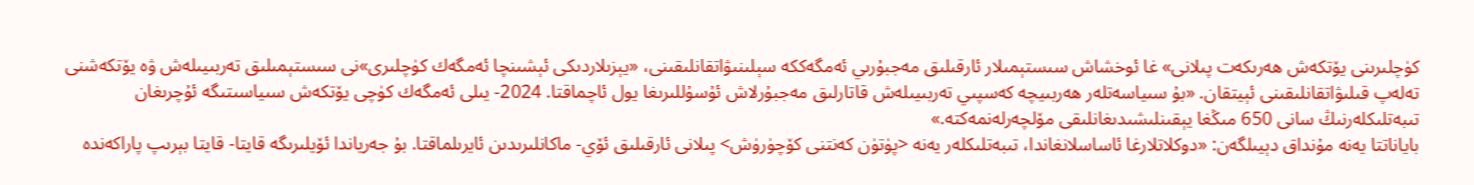كۈچلىرىنى يۆتكەش ھەرىكەت پىلانى» غا ئوخشاش سىستېمىلار ئارقىلىق مەجبۇرىي ئەمگەككە سېلىنىۋاتقانلىقىنى، «يېزىلاردىكى ئېشىنچا ئەمگەك كۈچلىرى»نى سىستېمىلىق تەربىيىلەش ۋە يۆتكەشنى تەلەپ قىلىۋاتقانلىقىنى ئېيتقان. «بۇ سىياسەتلەر ھەربىيچە كەسپىي تەربىيىلەش قاتارلىق مەجبۇرلاش ئۇسۇللىرىغا يول ئاچماقتا. 2024- يىلى ئەمگەك كۈچى يۆتكەش سىياسىتىگە ئۇچرىغان تىبەتلىكلەرنىڭ سانى 650 مىڭغا يېقىنلىشىدىغانلىقى مۆلچەرلەنمەكتە.»
باياناتتا يەنە مۇنداق دېيىلگەن: «دوكلاتلارغا ئاساسلانغاندا، تىبەتلىكلەر يەنە <پۈتۈن كەنتنى كۆچۈرۈش> پىلانى ئارقىلىق ئۆي- ماكانلىرىدىن ئايرىلماقتا. بۇ جەرياندا ئۆيلىرىگە قايتا- قايتا بېرىپ پاراكەندە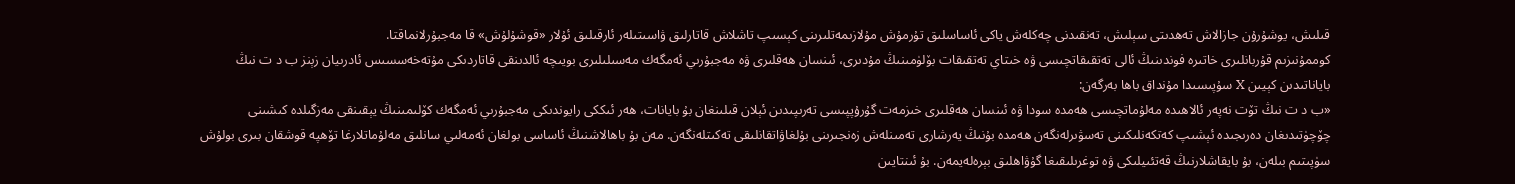قىلىش، يوشۇرۇن جازالاش تەھدىتى سېلىش، تەنقىدنى چەكلەش ياكى ئاساسلىق تۇرمۇش مۇلازىمەتلىرىنى كېسىپ تاشلاش قاتارلىق ۋاسىتىلەر ئارقىلىق ئۇلار «قوشۇلۇش» قا مەجبۇرلانماقتا.
كوممۇنىزىم قۇربانلىرى خاتىرە فوندىنىڭ ئالى تەتقىقاتچىسى ۋە خىتاي تەتقىقات بۆلۈمىنىڭ مۇدىرى، ئىنسان ھەقلىرى ۋە مەجبۇرىي ئەمگەك مەسىلىلىرى بويىچە ئالدىنقى قاتاردىكى مۇتەخەسسىس ئادرىيان زېنز ب د ت نىڭ باياناتىدىن كېيىن X سۇپىسىدا مۇنداق باھا بەرگەن:
«ب د ت نىڭ تۆت نەپەر ئالاھىدە مەلۇماتچىسى ھەمدە سودا ۋە ئىنسان ھەقلىرى خىزمەت گۇرۇپپىسى تەرىپىدىن ئېلان قىلىنغان بۇ بايانات، ھەر ئىككى رايوندىكى مەجبۇرىي ئەمگەك كۆلىمىنىڭ يېقىنقى مەزگىلدە كىشىنى چۆچۈتىدىغان دەرىجىدە ئېشىپ كەتكەنلىكىنى تەسۋىرلەنگەن ھەمدە بۇنىڭ يەرشارى تەمىنلەش زەنجىرىنى بۇلغاۋاتقانلىقى تەكىتلەنگەن. مەن بۇ باھالاشنىڭ ئاساسى بولغان ئەمەلىي سانلىق مەلۇماتلارغا تۆھپە قوشقان بىرى بولۇش سۈپىتىم بىلەن، بۇ بايقاشلارنىڭ قەتئىيلىكى ۋە توغرىلىقىغا گۇۋاھلىق بېرەلەيمەن. بۇ ئىنتايىن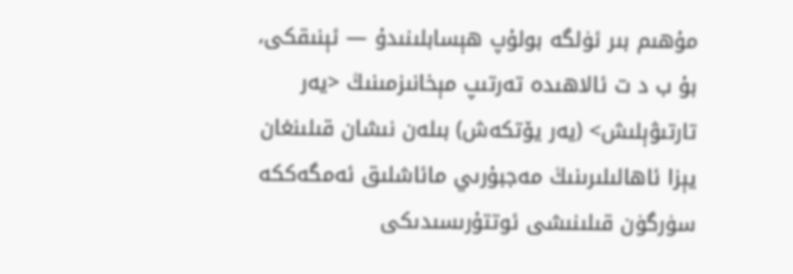مۇھىم بىر ئۈلگە بولۇپ ھېسابلىنىدۇ — ئېنىقكى، بۇ ب د ت ئالاھىدە تەرتىپ مېخانىزمىنىڭ <يەر تارتىۋېلىش> (يەر يۆتكەش) بىلەن نىشان قىلىنغان يېزا ئاھالىلىرىنىڭ مەجبۇرىي مائاشلىق ئەمگەككە سۈرگۈن قىلىنىشى ئوتتۇرىسىدىكى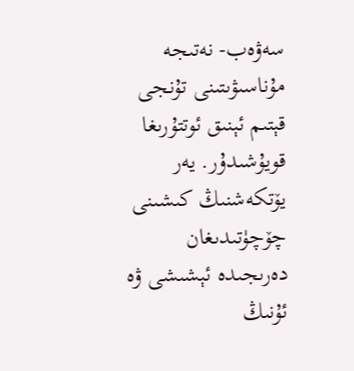سەۋەب- نەتىجە مۇناسىۋىتىنى تۇنجى قېتىم ئېنىق ئوتتۇرىغا قويۇشىدۇر. يەر يۆتكەشنىڭ كىشىنى چۆچۈتىدىغان دەرىجىدە ئېشىشى ۋە ئۇنىڭ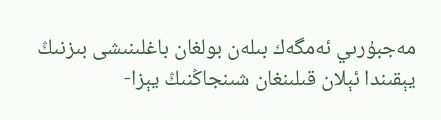مەجبۇرىي ئەمگەك بىلەن بولغان باغلىنىشى بىزنىڭ يېقىندا ئېلان قىلىنغان شىنجاڭنىڭ يېزا-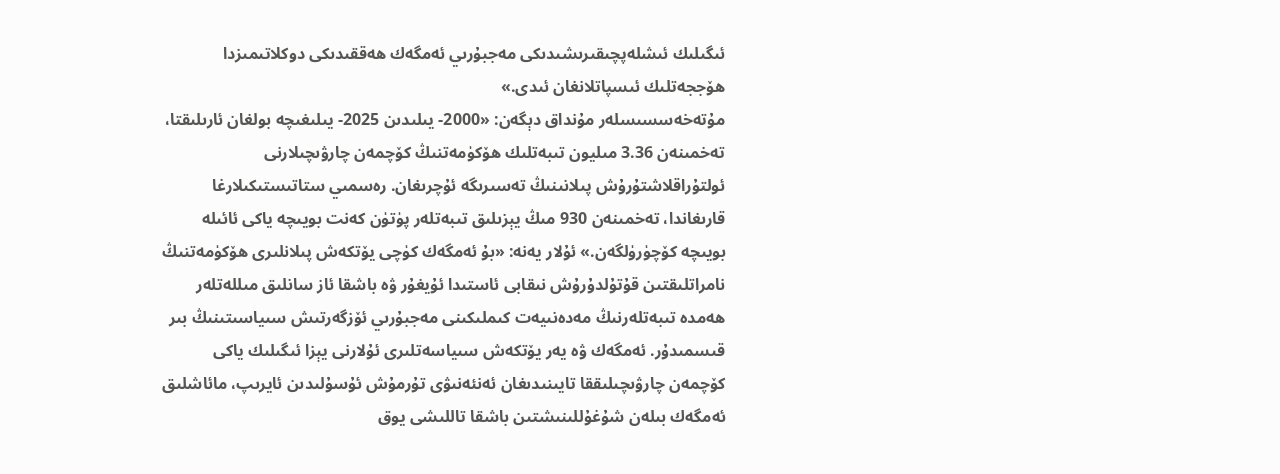ئىگىلىك ئىشلەپچىقىرىشىدىكى مەجبۇرىي ئەمگەك ھەققىدىكى دوكلاتىمىزدا ھۆججەتلىك ئىسپاتلانغان ئىدى.»
مۇتەخەسسىسلەر مۇنداق دېگەن: «2000- يىلىدىن 2025- يىلىغىچە بولغان ئارىلىقتا، تەخمىنەن 3.36 مىليون تىبەتلىك ھۆكۈمەتنىڭ كۆچمەن چارۋىچىلارنى ئولتۇراقلاشتۇرۇش پىلانىنىڭ تەسىرىگە ئۇچرىغان. رەسمىي ستاتىستىكىلارغا قارىغاندا، تەخمىنەن 930 مىڭ يېزىلىق تىبەتلەر پۈتۈن كەنت بويىچە ياكى ئائىلە بويىچە كۆچۈرۈلگەن.» ئۇلار يەنە: «بۇ ئەمگەك كۈچى يۆتكەش پىلانلىرى ھۆكۈمەتنىڭ نامراتلىقتىن قۇتۇلدۇرۇش نىقابى ئاستىدا ئۇيغۇر ۋە باشقا ئاز سانلىق مىللەتلەر ھەمدە تىبەتلەرنىڭ مەدەنىيەت كىملىكىنى مەجبۇرىي ئۆزگەرتىش سىياسىتىنىڭ بىر قىسمىدۇر. ئەمگەك ۋە يەر يۆتكەش سىياسەتلىرى ئۇلارنى يېزا ئىگىلىك ياكى كۆچمەن چارۋىچىلىققا تايىنىدىغان ئەنئەنىۋى تۇرمۇش ئۇسۇلىدىن ئايرىپ، مائاشلىق ئەمگەك بىلەن شۇغۇللىنىشتىن باشقا تاللىشى يوق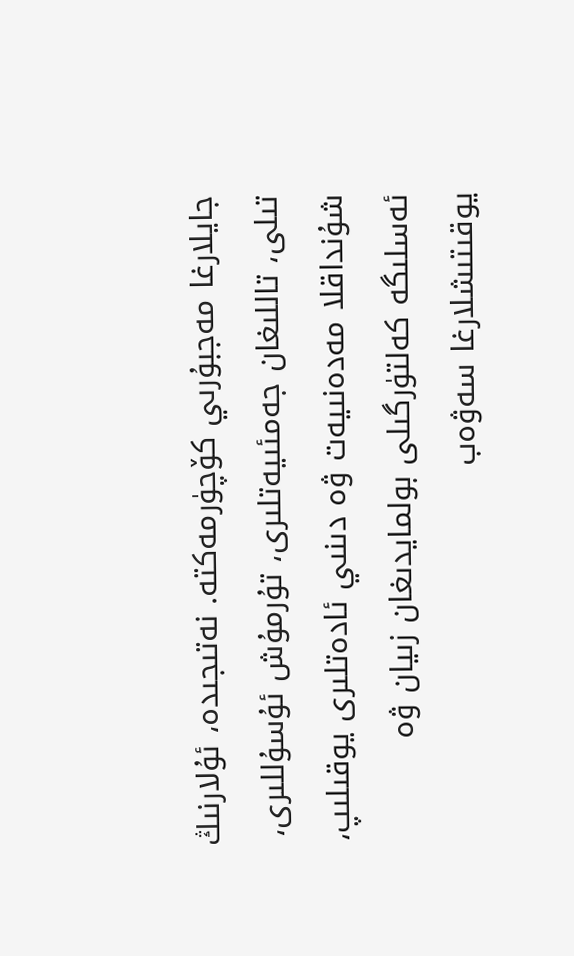جايلارغا مەجبۇرىي كۆچۈرمەكتە. نەتىجىدە، ئۇلارنىڭ تىلى، تاللىغان جەمئىيەتلىرى، تۇرمۇش ئۇسۇللىرى، شۇنداقلا مەدەنىيەت ۋە دىنىي ئادەتلىرى يوقىلىپ، ئەسلىگە كەلتۈرگىلى بولمايدىغان زىيان ۋە يوقىتىشلارغا سەۋەب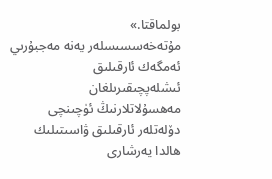بولماقتا.»
مۇتەخەسسىسلەر يەنە مەجبۇرىي ئەمگەك ئارقىلىق ئىشلەپچىقىرىلغان مەھسۇلاتلارنىڭ ئۈچىنچى دۆلەتلەر ئارقىلىق ۋاسىتىلىك ھالدا يەرشارى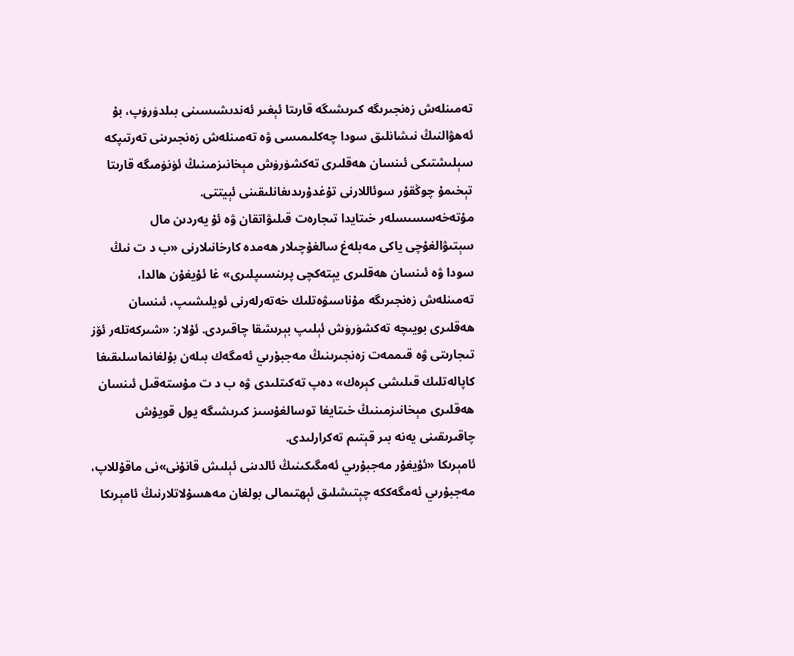تەمىنلەش زەنجىرىگە كىرىشىگە قارىتا ئېغىر ئەندىشىسىنى بىلدۈرۈپ، بۇ ئەھۋالنىڭ نىشانلىق سودا چەكلىمىسى ۋە تەمىنلەش زەنجىرىنى تەرتىپكە سېلىشتىكى ئىنسان ھەقلىرى تەكشۈرۈش مېخانىزمىنىڭ ئۈنۈمىگە قارىتا تېخىمۇ چوڭقۇر سوئاللارنى تۇغدۇرىدىغانلىقىنى ئېيتتى.
مۇتەخەسسىسلەر خىتايدا تىجارەت قىلىۋاتقان ۋە ئۇ يەردىن مال سېتىۋالغۇچى ياكى مەبلەغ سالغۇچىلار ھەمدە كارخانىلارنى «ب د ت نىڭ سودا ۋە ئىنسان ھەقلىرى يېتەكچى پرىنسىپلىرى» غا ئۇيغۇن ھالدا، تەمىنلەش زەنجىرىگە مۇناسىۋەتلىك خەتەرلەرنى ئويلىشىپ، ئىنسان ھەقلىرى بويىچە تەكشۈرۈش ئېلىپ بېرىشقا چاقىردى. ئۇلار: «شىركەتلەر ئۆز تىجارىتى ۋە قىممەت زەنجىرىنىڭ مەجبۇرىي ئەمگەك بىلەن بۇلغانماسلىقىغا كاپالەتلىك قىلىشى كېرەك» دەپ تەكىتلىدى ۋە ب د ت مۇستەقىل ئىنسان ھەقلىرى مېخانىزمىنىڭ خىتايغا توسالغۇسىز كىرىشىگە يول قويۇش چاقىرىقىنى يەنە بىر قېتىم تەكرارلىدى.
ئامېرىكا «ئۇيغۇر مەجبۇرىي ئەمگىكىنىڭ ئالدىنى ئېلىش قانۇنى»نى ماقۇللاپ، مەجبۇرىي ئەمگەككە چېتىشلىق ئېھتىمالى بولغان مەھسۇلاتلارنىڭ ئامېرىكا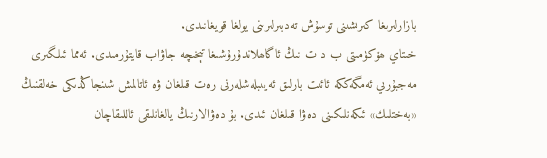بازارلىرىغا كىرىشىنى توسۇش تەدبىرلىرىنى يولغا قويغانىدى.
خىتاي ھۆكۈمىتى ب د ت نىڭ ئاگاھلاندۇرۇشىغا تېخىچە جاۋاب قايتۇرمىدى. ئەمما ئىلگىرى مەجبۇرىي ئەمگەككە ئائىت بارلىق ئەيىبلەشلەرنى رەت قىلغان ۋە ئاتالمش شىنجاڭدىكى خەلقنىڭ «بەختلىك» ئىكەنلىكىنى دەۋا قىلغان ئىدى. بۇ دەۋالارنىڭ يالغانلىقى ئاللىقاچان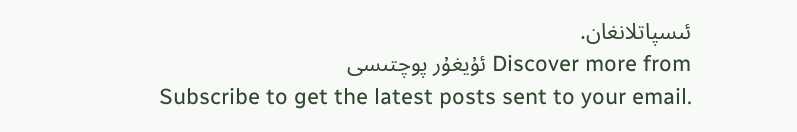ئىسپاتلانغان.
Discover more from ئۇيغۇر پوچتىسى
Subscribe to get the latest posts sent to your email.